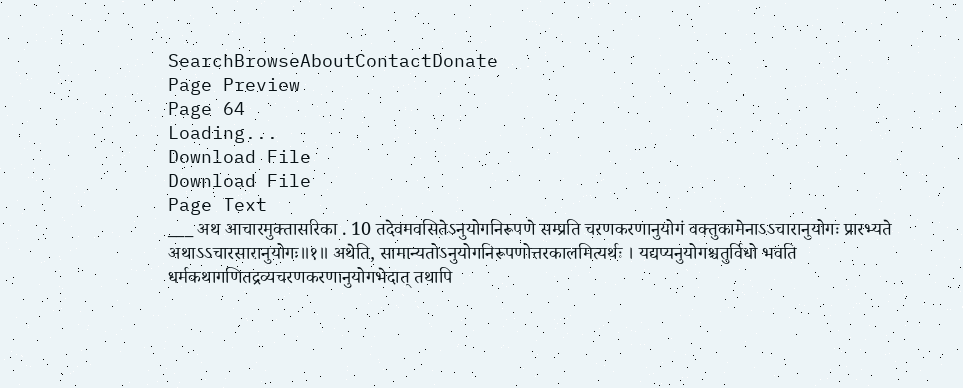SearchBrowseAboutContactDonate
Page Preview
Page 64
Loading...
Download File
Download File
Page Text
___ अथ आचारमुक्तासरिका . 10 तदेवमवसितेऽनुयोगनिरूपणे सम्प्रति चरणकरणानुयोगं वक्तुकामेनाऽऽचारानुयोगः प्रारभ्यते अथाऽऽचारसारानुयोगः॥१॥ अथेति, सामान्यतोऽनुयोगनिरूपणोत्तरकालमित्यर्थः । यद्यप्यनुयोगश्चतुर्विधो भवति धर्मकथागणितद्रव्यचरणकरणानुयोगभेदात् तथापि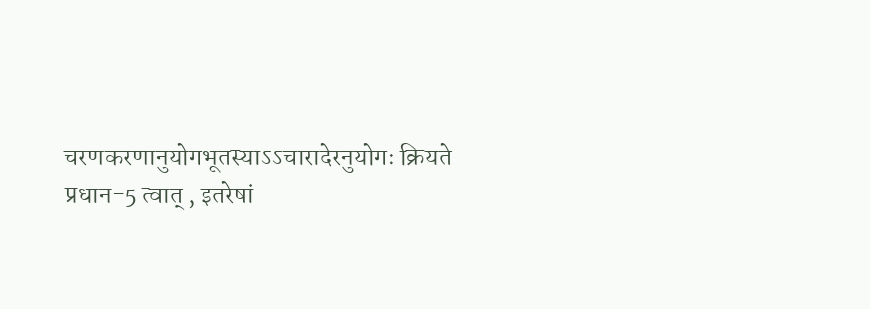चरणकरणानुयोगभूतस्याऽऽचारादेरनुयोगः क्रियते प्रधान-5 त्वात् , इतरेषां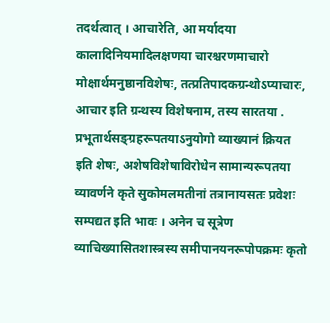तदर्थत्वात् । आचारेति, आ मर्यादया कालादिनियमादिलक्षणया चारश्चरणमाचारो मोक्षार्थमनुष्ठानविशेषः, तत्प्रतिपादकग्रन्थोऽप्याचारः, आचार इति ग्रन्थस्य विशेषनाम, तस्य सारतया . प्रभूतार्थसङ्ग्रहरूपतयाऽनुयोगो व्याख्यानं क्रियत इति शेषः, अशेषविशेषाविरोधेन सामान्यरूपतया व्यावर्णने कृते सुकोमलमतीनां तत्रानायसतः प्रवेशः सम्पद्यत इति भावः । अनेन च सूत्रेण व्याचिख्यासितशास्त्रस्य समीपानयनरूपोपक्रमः कृतो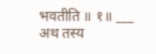भवतीति ॥ १॥ ___ अथ तस्य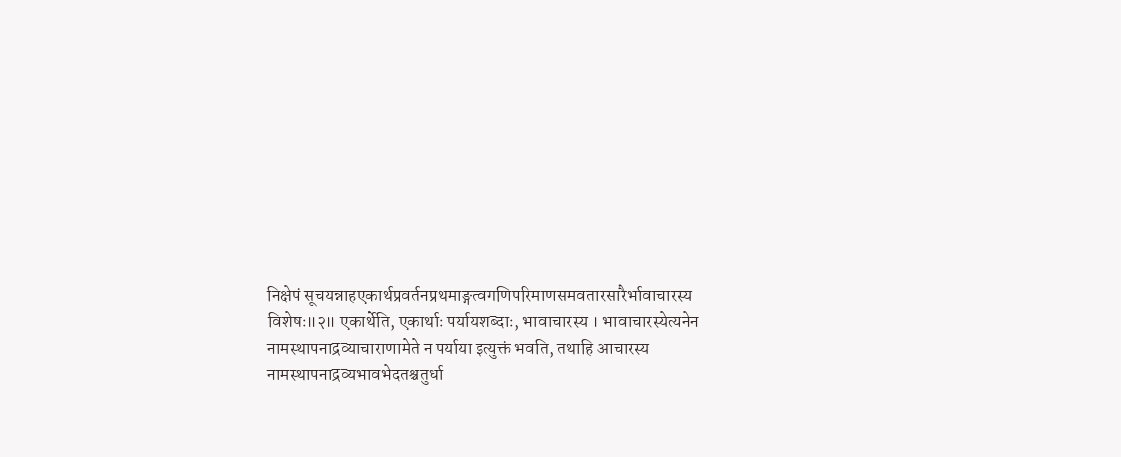निक्षेपं सूचयन्नाहएकार्थप्रवर्तनप्रथमाङ्गत्वगणिपरिमाणसमवतारसारैर्भावाचारस्य विशेषः॥२॥ एकार्थेति, एकार्थाः पर्यायशब्दाः, भावाचारस्य । भावाचारस्येत्यनेन नामस्थापनाद्रव्याचाराणामेते न पर्याया इत्युक्तं भवति, तथाहि आचारस्य नामस्थापनाद्रव्यभावभेदतश्चतुर्धा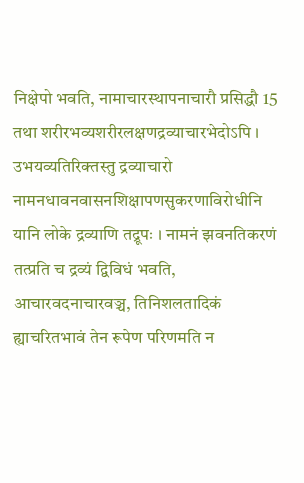निक्षेपो भवति, नामाचारस्थापनाचारौ प्रसिद्धौ 15 तथा शरीरभव्यशरीरलक्षणद्रव्याचारभेदोऽपि । उभयव्यतिरिक्तस्तु द्रव्याचारो नामनधावनवासनशिक्षापणसुकरणाविरोधीनि यानि लोके द्रव्याणि तद्रूपः । नामनं झवनतिकरणं तत्प्रति च द्रव्यं द्विविधं भवति, आचारवदनाचारवञ्च, तिनिशलतादिकं ह्याचरितभावं तेन रूपेण परिणमति न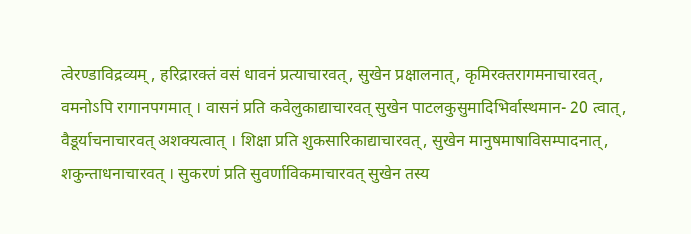त्वेरण्डाविद्रव्यम् , हरिद्रारक्तं वसं धावनं प्रत्याचारवत्, सुखेन प्रक्षालनात्, कृमिरक्तरागमनाचारवत्, वमनोऽपि रागानपगमात् । वासनं प्रति कवेलुकाद्याचारवत् सुखेन पाटलकुसुमादिभिर्वास्थमान- 20 त्वात्, वैडूर्याचनाचारवत् अशक्यत्वात् । शिक्षा प्रति शुकसारिकाद्याचारवत्, सुखेन मानुषमाषाविसम्पादनात्, शकुन्ताधनाचारवत् । सुकरणं प्रति सुवर्णाविकमाचारवत् सुखेन तस्य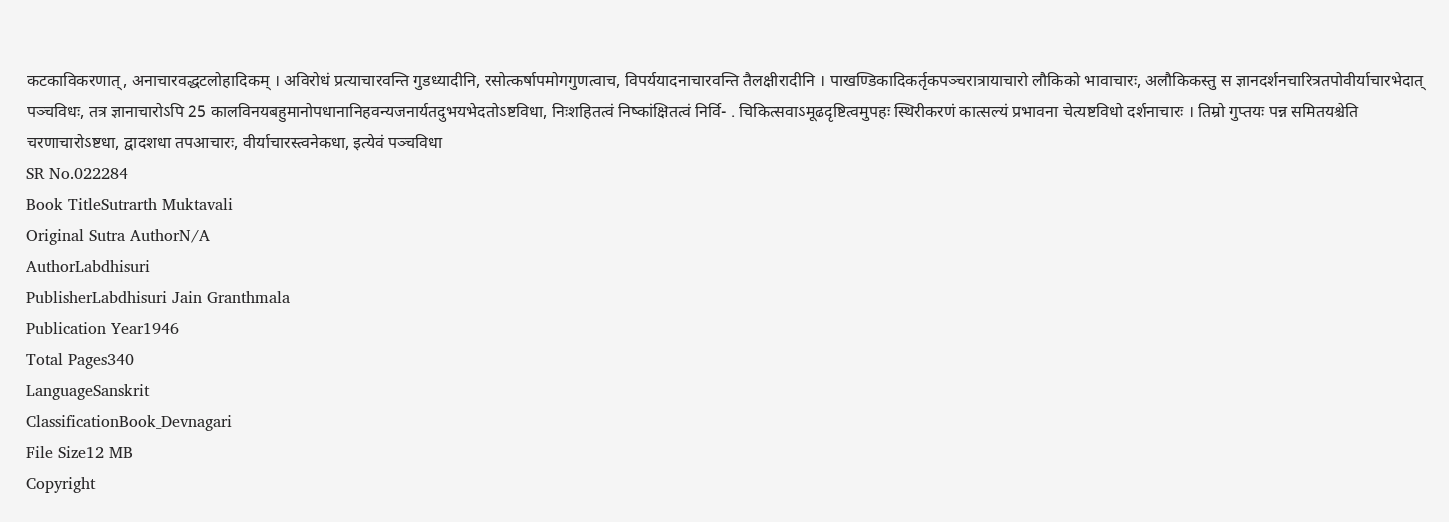कटकाविकरणात्, अनाचारवद्धटलोहादिकम् । अविरोधं प्रत्याचारवन्ति गुडध्यादीनि, रसोत्कर्षापमोगगुणत्वाच, विपर्ययादनाचारवन्ति तैलक्षीरादीनि । पाखण्डिकादिकर्तृकपञ्चरात्रायाचारो लौकिको भावाचारः, अलौकिकस्तु स ज्ञानदर्शनचारित्रतपोवीर्याचारभेदात् पञ्चविधः, तत्र ज्ञानाचारोऽपि 25 कालविनयबहुमानोपधानानिहवन्यजनार्यतदुभयभेदतोऽष्टविधा, निःशहितत्वं निष्कांक्षितत्वं निर्वि- . चिकित्सवाऽमूढदृष्टित्वमुपहः स्थिरीकरणं कात्सल्यं प्रभावना चेत्यष्टविधो दर्शनाचारः । तिम्रो गुप्तयः पन्न समितयश्चेति चरणाचारोऽष्टधा, द्वादशधा तपआचारः, वीर्याचारस्त्वनेकधा, इत्येवं पञ्चविधा
SR No.022284
Book TitleSutrarth Muktavali
Original Sutra AuthorN/A
AuthorLabdhisuri
PublisherLabdhisuri Jain Granthmala
Publication Year1946
Total Pages340
LanguageSanskrit
ClassificationBook_Devnagari
File Size12 MB
Copyright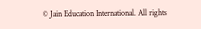© Jain Education International. All rights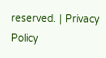reserved. | Privacy Policy